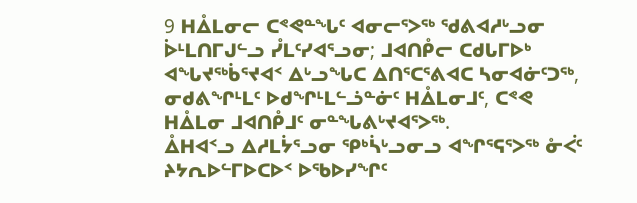9 ᕼᐂᒪᓂᓕ ᑕᕝᕙᓐᖓᑦ ᐊᓂᓕᕐᐳᖅ ᖁᕕᐊᓱᒡᓗᓂ ᐆᒻᒪᑎᒥᒍᓪᓗ ᓮᒪᑦᓯᐊᕐᓗᓂ; ᒧᐊᑎᑬᓕ ᑕᑯᒐᒥᐅᒃ ᐊᖓᔪᖅᑳᕐᔪᐊᑉ ᐃᒡᓗᖓᑕ ᐃᑎᕐᑕᕐᕕᐊᑕ ᓴᓂᐊᓃᑦᑐᖅ, ᓂᑯᕕᖏᒻᒪᑦ ᐅᑯᖏᒻᒪᓪᓘᓐᓃᑦ ᕼᐂᒪᓂᒧᑦ, ᑕᕝᕙ ᕼᐂᒪᓂ ᒧᐊᑎᑬᒧᑦ ᓂᓐᖓᕕᒡᔪᐊᕐᐳᖅ.
ᐂᕼᐊᑉᓗ ᐃᓱᒪᔮᕐᓗᓂ ᕿᒃᓵᒡᓗᓂᓗ ᐊᖏᕐᕋᕐᐳᖅ ᓁᐹᑦ ᔨᔭᕆᐅᓪᒥᐅᑕᐅᑉ ᐅᖃᐅᓯᖏᑦ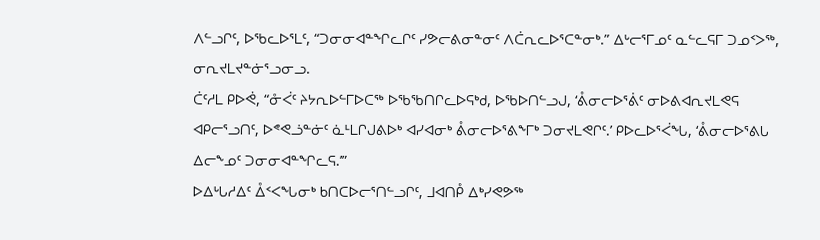ᐱᓪᓗᒋᑦ, ᐅᖃᓚᐅᕐᒪᑦ, “ᑐᓂᓂᐊᓐᖏᓚᒋᑦ ᓯᕗᓕᕕᓂᓐᓂᑦ ᐱᑖᕆᓚᐅᕐᑕᓐᓂᒃ.” ᐃᒡᓕᕐᒥᓄᑦ ᓇᓪᓚᕋᒥ ᑐᓄᑉᐳᖅ, ᓂᕆᔪᒪᔪᓐᓃᕐᓗᓂᓗ.
ᑖᑦᓱᒪ ᑭᐅᕚ, “ᓁᐹᑦ ᔨᔭᕆᐅᓪᒥᐅᑕᖅ ᐅᖃᖃᑎᒋᓚᐅᕋᒃᑯ, ᐅᖃᐅᑎᓪᓗᒍ, ‘ᕔᓂᓕᐅᕐᕖᑦ ᓂᐅᕕᐊᕆᔪᒪᕙᕋ ᐊᑭᓕᕐᓗᑎᑦ, ᐅᕝᕙᓘᓐᓃᑦ ᓈᒻᒪᒋᒍᕕᐅᒃ ᐊᓯᐊᓂᒃ ᕔᓂᓕᐅᕐᕕᖕᒥᒃ ᑐᓂᔪᒪᕙᒋᑦ.’ ᑭᐅᓚᐅᕐᐹᖓ, ‘ᕔᓂᓕᐅᕐᕕᒐ ᐃᓕᖕᓄᑦ ᑐᓂᓂᐊᓐᖏᓚᕋ.’”
ᐅᐃᒡᒐᓱᐃᑦ ᐂᑉᐸᖓᓂᒃ ᑲᑎᑕᐅᓕᕐᑎᓪᓗᒋᑦ, ᒧᐊᑎᑬ ᐃᒃᓯᕙᕗᖅ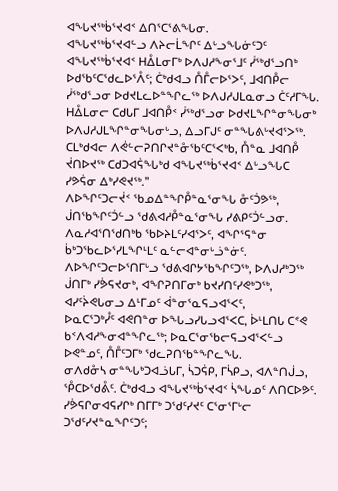ᐊᖓᔪᖅᑳᕐᔪᐊᑉ ᐃᑎᕐᑕᕐᕕᖓᓂ.
ᐊᖓᔪᖅᑳᕐᔪᐊᓪᓗ ᐱᔨᓕᒫᖏᑦ ᐃᒡᓗᖓᓃᑦᑐᑦ ᐊᖓᔪᖅᑳᕐᔪᐊᑉ ᕼᐂᒪᓂᒥᒃ ᐅᐱᒍᓱᖕᓂᕐᒧᑦ ᓰᖅᑯᕐᓗᑎᒃ ᐅᑯᖃᑦᑕᖁᓚᐅᕐᐰᑦ; ᑖᒃᑯᐊᓗ ᑍᒤᓕᐅᕐᐳᑦ, ᒧᐊᑎᑬᓕ ᓰᖅᑯᕐᓗᓂ ᐅᑯᔪᒪᓚᐅᓐᖏᓚᖅ ᐅᐱᒍᓱᒍᒪᓇᓂᓗ ᑖᑦᓱᒥᖓ.
ᕼᐂᒪᓂᓕ ᑕᑯᒐᒥ ᒧᐊᑎᑬᑉ ᓰᖅᑯᕐᓗᓂ ᐅᑯᔪᒪᖏᓐᓂᖓᓂᒃ ᐅᐱᒍᓱᒍᒪᖏᓐᓂᖓᓂᒡᓗ, ᐃᓗᒥᒍᑦ ᓂᓐᖓᕕᒡᔪᐊᕐᐳᖅ.
ᑕᒪᒃᑯᐊᓕ ᐱᕚᓪᓕᕈᑎᒋᔪᓐᓁᖃᑦᑕᕐᐸᒃᑲ, ᑍᓐᓇ ᒧᐊᑎᑬ ᔫᑎᐅᔪᖅ ᑕᑯᑐᐊᕌᖓᒃᑯ ᐊᖓᔪᖅᑳᕐᔪᐊᑉ ᐃᒡᓗᖓᑕ ᓯᕗᕌᓂ ᐃᒃᓯᕙᔪᖅ.”
ᐱᐅᖏᑦᑐᓕᔫᑉ ᖃᓄᐃᓐᖏᑬᓐᓇᕐᓂᖓ ᓁᑦᑑᕗᖅ, ᒎᑎᖃᖏᑦᑑᓪᓗ ᖁᕕᐊᓱᑬᓐᓇᕐᓂᖓ ᓯᕕᑭᑦᑑᓪᓗᓂ.
ᐱᓇᓱᐊᕐᑎᖁᑎᒃᑲ ᖃᐅᔨᒪᑦᓯᐊᕐᐳᑦ, ᐊᖏᕐᕋᓐᓂ ᑳᒃᑐᖃᓚᐅᕐᓯᒪᖏᒻᒪᑦ ᓇᓪᓕᐊᓐᓂᒡᓘᓐᓃᑦ.
ᐱᐅᖏᑦᑐᓕᐅᕐᑎᒥᒡᓗ ᖁᕕᐊᒋᔭᖃᖏᑦᑐᖅ, ᐅᐱᒍᓱᒃᑐᖅ ᒎᑎᒥᒃ ᓯᕘᕋᔪᓂᒃ, ᐊᖏᕈᑎᒥᓂᒃ ᑲᔪᓯᑎᑦᓯᕙᒃᑐᖅ, ᐊᓯᑦᔩᕙᒐᓂᓗ ᐃᒻᒥᓄᑦ ᐋᓐᓂᕐᓇᕋᓗᐊᕐᐸᑦ,
ᐅᓇᑕᕐᑐᒃᓮᑦ ᐊᕙᑎᓐᓂ ᐅᖓᓗᓯᒐᓗᐊᕐᐸᑕ, ᐆᒻᒪᑎᒐ ᑕᕝᕙ ᑲᑉᐱᐊᓱᖕᓂᐊᓐᖏᓚᖅ; ᐅᓇᑕᕐᓂᖃᓕᕋᓗᐊᕐᐸᓪᓗ ᐅᕙᓐᓄᑦ, ᑍᒤᑦᑐᒥᒃ ᖁᓚᕈᑎᖃᓐᖏᓚᖓ.
ᓂᐱᑯᓁᓴ ᓂᓐᖓᒃᑐᐊᓘᒐᒥ, ᓵᑐᕌᑭ, ᒥᓵᑭᓗ, ᐊᐱᓐᑎᒎᓗ, ᕾᑕᐅᖁᕔᑦ. ᑖᒃᑯᐊᓗ ᐊᖓᔪᖅᑳᕐᔪᐊᑉ ᓵᖓᓄᑦ ᐱᑎᑕᐅᕗᑦ.
ᓯᕘᕋᒋᓂᐊᕋᓯᒋᒃ ᑎᒥᒥᒃ ᑐᖁᑦᓯᔪᑦ ᑕᕐᓂᕐᒥᒡᓕ ᑐᖁᑦᓯᔪᓐᓇᖏᑦᑐᑦ;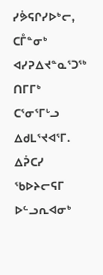ᓯᕘᕋᒋᓯᐅᒃᓕ, ᑕᒤᓐᓂᒃ ᐊᓯᕈᐃᔪᓐᓇᕐᑐᖅ ᑎᒥᒥᒃ ᑕᕐᓂᕐᒥᒡᓗ ᐃᑯᒪᕐᔪᐊᕐᒥ.
ᐃᕉᑕᓯ ᖃᐅᔨᓕᕋᒥ ᐅᓪᓗᕆᐊᓂᒃ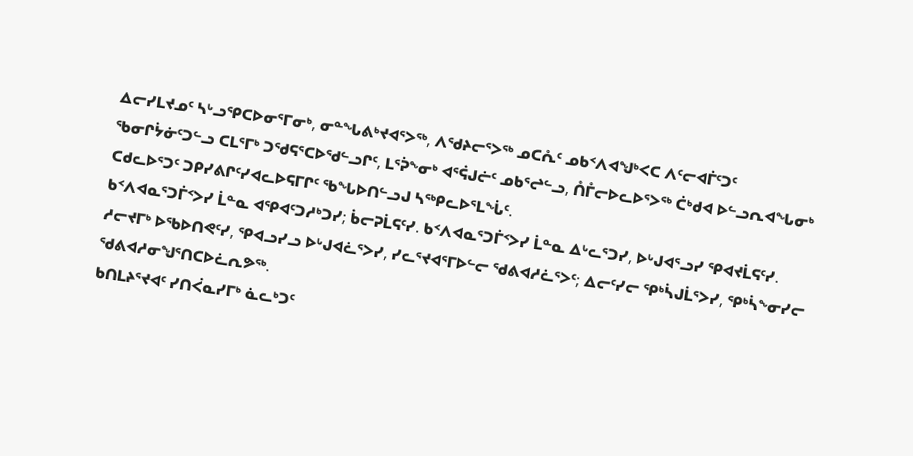ᐃᓕᓯᒪᔪᓄᑦ ᓴᒡᓗᕿᑕᐅᓂᕐᒥᓂᒃ, ᓂᓐᖓᕕᒃᔪᐊᕐᐳᖅ, ᐱᖁᔨᓕᕐᐳᖅ ᓄᑕᕅᑦ ᓄᑲᑉᐱᐊᖑᒃᐸᑕ ᐱᑦᓕᐊᒦᑦᑐᑦ ᖃᓂᒋᔮᓃᑦᑐᓪᓗ ᑕᒪᕐᒥᒃ ᑐᖁᕋᕐᑕᐅᖁᓪᓗᒋᑦ, ᒪᕐᕉᖕᓂᒃ ᐊᕐᕌᒍᓖᑦ ᓄᑲᕐᖠᓪᓗ, ᑍᒤᓕᐅᓚᐅᕐᐳᖅ ᑖᒃᑯᐊ ᐅᓪᓗᕆᐊᖓᓂᒃ ᑕᑯᓚᐅᕐᑐᑦ ᑐᑭᓯᕕᒋᑦᓯᐊᓚᐅᕋᒥᒋᑦ ᖃᖓᐅᑎᓪᓗᒍ ᓴᖅᑭᓚᐅᕐᒪᖔᑦ.
ᑲᑉᐱᐊᓇᕐᑐᒦᑉᐳᓯ ᒫᓐᓇ ᐊᕿᐊᑦᑐᓱᒃᑐᓯ; ᑳᓕᕈᒫᕋᑦᓯ. ᑲᑉᐱᐊᓇᕐᑐᒦᑉᐳᓯ ᒫᓐᓇ ᐃᒡᓚᕐᑐᓯ, ᐅᒡᒍᐊᕐᓗᓯ ᕿᐊᔪᒫᕋᑦᓯ.
ᓱᓕᔪᒥᒃ ᐅᖃᐅᑎᕙᑦᓯ, ᕿᐊᓗᓯᓗ ᐅᒡᒍᐊᓛᕐᐳᓯ, ᓯᓚᕐᔪᐊᕐᒥᐅᓪᓕ ᖁᕕᐊᓱᓛᕐᐳᑦ; ᐃᓕᑦᓯᓕ ᕿᒃᓵᒍᒫᕐᐳᓯ, ᕿᒃᓵᖕᓂᓯᓕ ᖁᕕᐊᓱᓂᖑᕐᑎᑕᐅᓛᕆᕗᖅ.
ᑲᑎᒪᔨᕐᔪᐊᑦ ᓯᑎᐹᓇᓯᒥᒃ ᓈᓚᒃᑐᑦ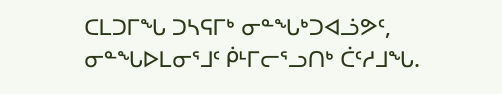ᑕᒪᑐᒥᖓ ᑐᓴᕋᒥᒃ ᓂᓐᖓᒃᑐᐊᓘᕗᑦ, ᓂᓐᖓᐅᒪᓂᕐᒧᑦ ᑮᒻᒥᓕᕐᓗᑎᒃ ᑖᑦᓱᒧᖓ.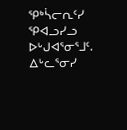ᕿᒃᓵᓕᕆᑦᓯ ᕿᐊᓗᓯᓗ ᐅᒡᒍᐊᕐᓂᕐᒧᑦ. ᐃᒡᓚᕐᓂᓯ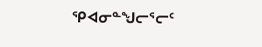ᕿᐊᓂᓐᖑᓕᕐᓕᑦ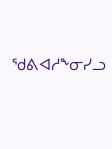ᖁᕕᐊᓱᖕᓂᓯᓗ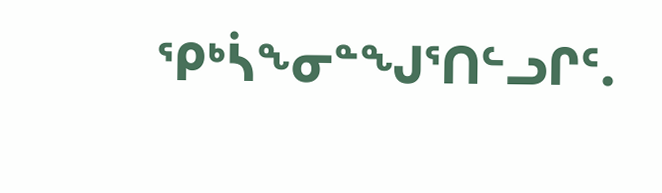ᕿᒃᓵᖕᓂᓐᖑᕐᑎᓪᓗᒋᑦ.